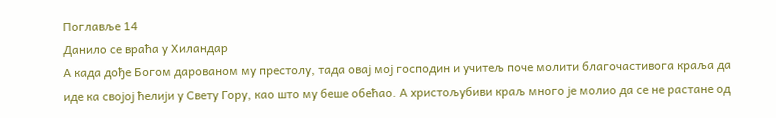Поглавље 14
Данило се враћа у Хиландар
А када дође Богом дарованом му престолу, тада овај мој господин и учитељ поче молити благочастивога краља да иде ка својој ћелији у Свету Гору, као што му беше обећао. А христољубиви краљ много је молио да се не растане од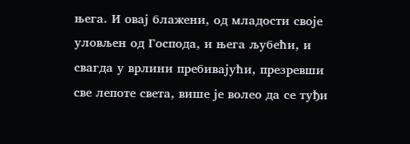њега. И овај блажени, од младости своје уловљен од Господа, и њега љубећи, и свагда у врлини пребивајући, презревши све лепоте света, више је волео да се туђи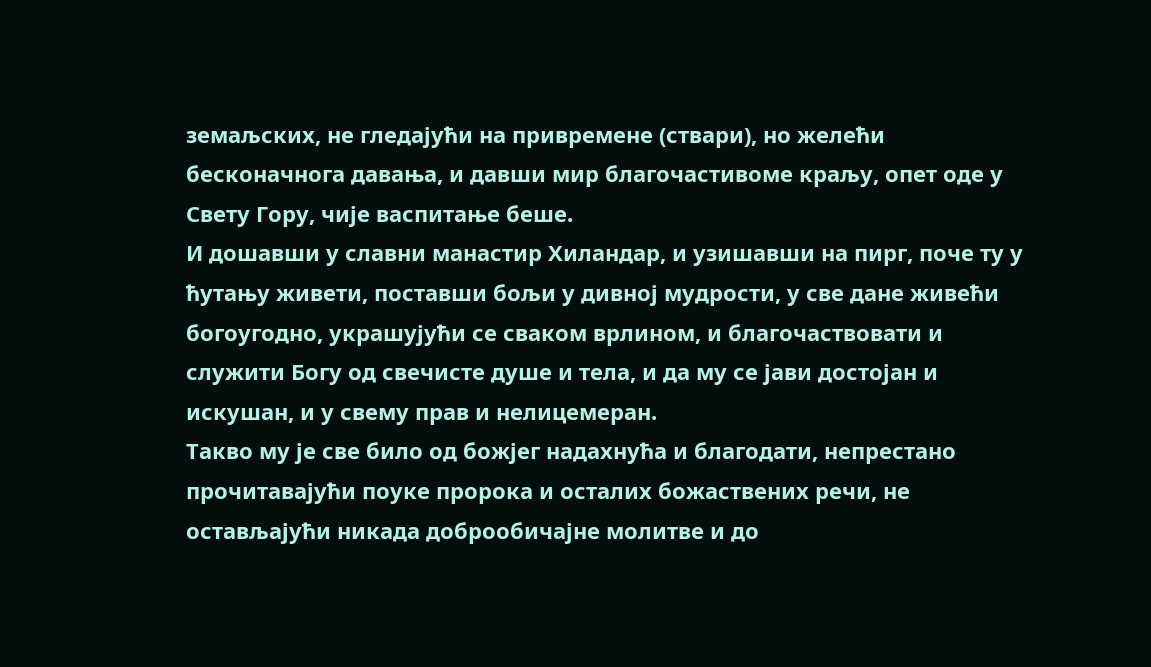земаљских, не гледајући на привремене (ствари), но желећи бесконачнога давања, и давши мир благочастивоме краљу, опет оде у Свету Гору, чије васпитање беше.
И дошавши у славни манастир Хиландар, и узишавши на пирг, поче ту у ћутању живети, поставши бољи у дивној мудрости, у све дане живећи богоугодно, украшујући се сваком врлином, и благочаствовати и служити Богу од свечисте душе и тела, и да му се јави достојан и искушан, и у свему прав и нелицемеран.
Такво му је све било од божјег надахнућа и благодати, непрестано прочитавајући поуке пророка и осталих божаствених речи, не остављајући никада доброобичајне молитве и до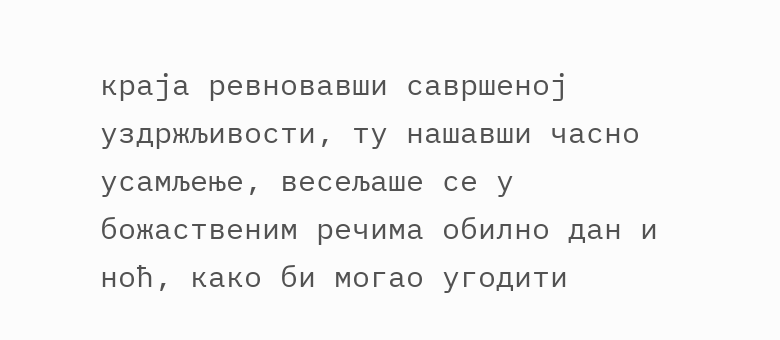краја ревновавши савршеној уздржљивости, ту нашавши часно усамљење, весељаше се у божаственим речима обилно дан и ноћ, како би могао угодити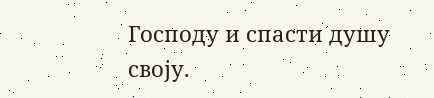Господу и спасти душу своју.